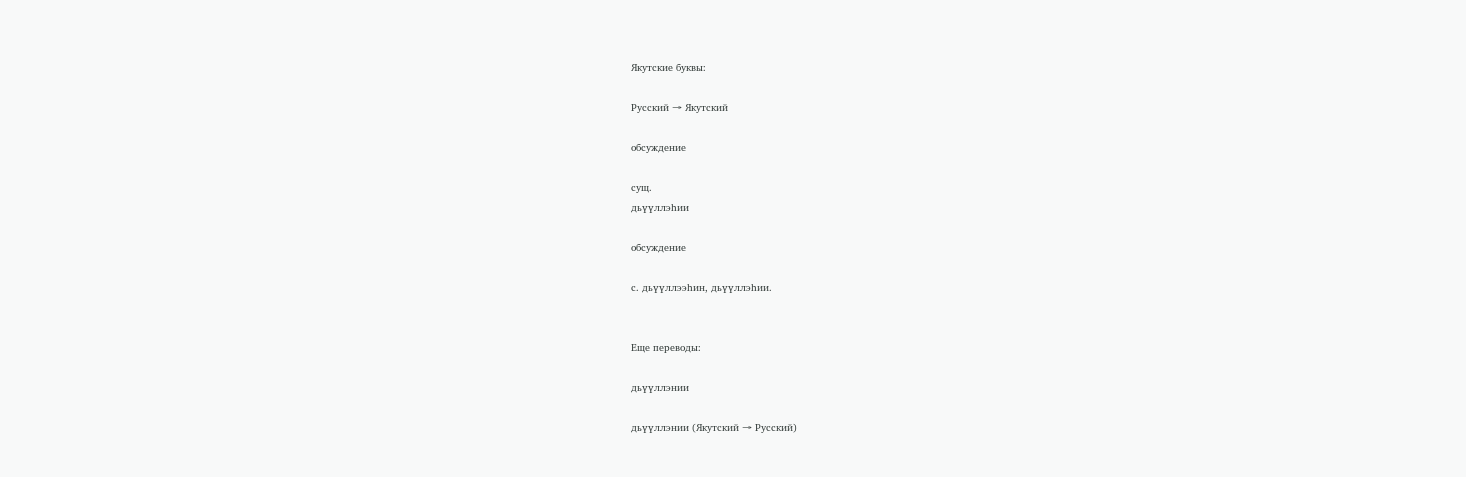Якутские буквы:

Русский → Якутский

обсуждение

сущ.
дьүүллэһии

обсуждение

с. дьүүллээһин, дьүүллэһии.


Еще переводы:

дьүүллэнии

дьүүллэнии (Якутский → Русский)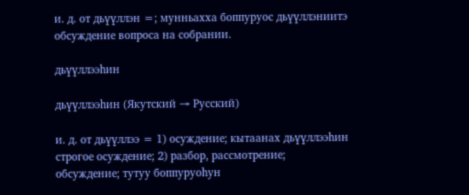и. д. от дьүүллэн =; мунньахха боппуруос дьүүллэниитэ обсуждение вопроса на собрании.

дьүүллээһин

дьүүллээһин (Якутский → Русский)

и. д. от дьүүллээ = 1) осуждение; кытаанах дьүүллээһин строгое осуждение; 2) разбор, рассмотрение; обсуждение; тутуу боппуруоһун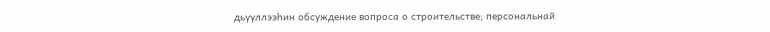дьүүллээһин обсуждение вопроса о строительстве; персональнай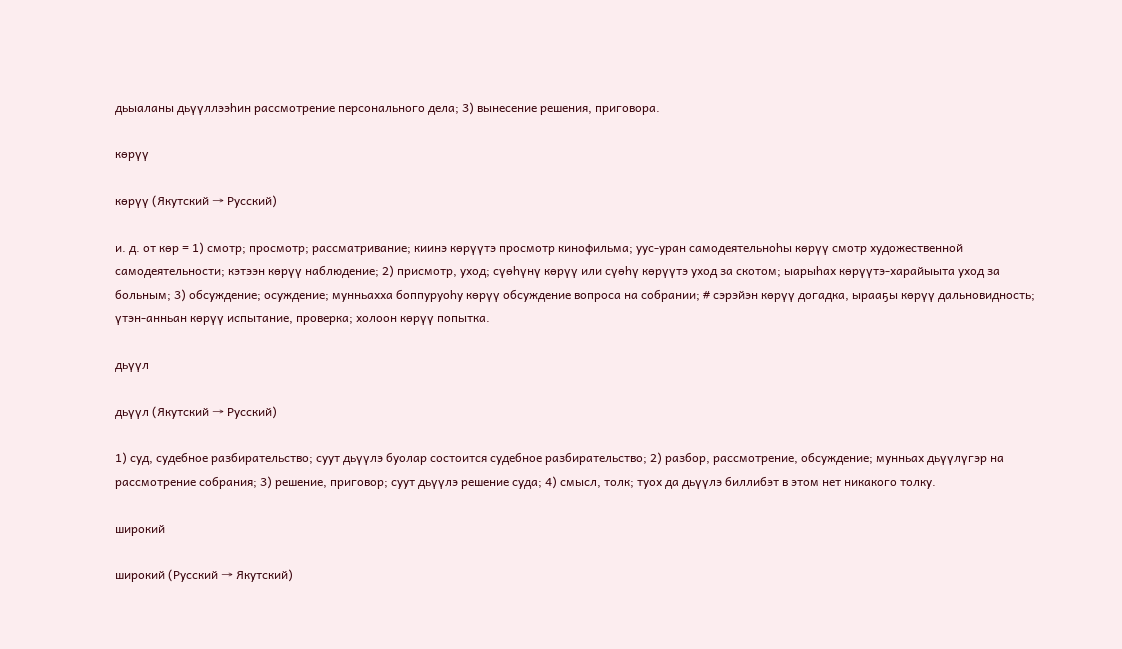дьыаланы дьүүллээһин рассмотрение персонального дела; 3) вынесение решения, приговора.

көрүү

көрүү (Якутский → Русский)

и. д. от көр = 1) смотр; просмотр; рассматривание; киинэ көрүүтэ просмотр кинофильма; уус-уран самодеятельноһы көрүү смотр художественной самодеятельности; кэтээн көрүү наблюдение; 2) присмотр, уход; сүөһүнү көрүү или сүөһү көрүүтэ уход за скотом; ыарыһах көрүүтэ-харайыыта уход за больным; 3) обсуждение; осуждение; мунньахха боппуруоһу көрүү обсуждение вопроса на собрании; # сэрэйэн көрүү догадка, ырааҕы көрүү дальновидность; үтэн-анньан көрүү испытание, проверка; холоон көрүү попытка.

дьүүл

дьүүл (Якутский → Русский)

1) суд, судебное разбирательство; суут дьүүлэ буолар состоится судебное разбирательство; 2) разбор, рассмотрение, обсуждение; мунньах дьүүлүгэр на рассмотрение собрания; 3) решение, приговор; суут дьүүлэ решение суда; 4) смысл, толк; туох да дьүүлэ биллибэт в этом нет никакого толку.

широкий

широкий (Русский → Якутский)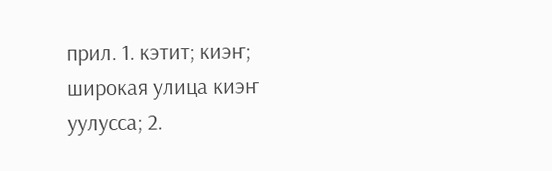прил. 1. кэтит; киэҥ; широкая улица киэҥ уулусса; 2.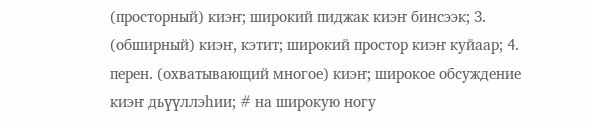(просторный) киэҥ; широкий пиджак киэҥ бинсээк; 3. (обширный) киэҥ, кэтит; широкий простор киэҥ куйаар; 4. перен. (охватывающий многое) киэҥ; широкое обсуждение киэҥ дьүүллэһии; # на широкую ногу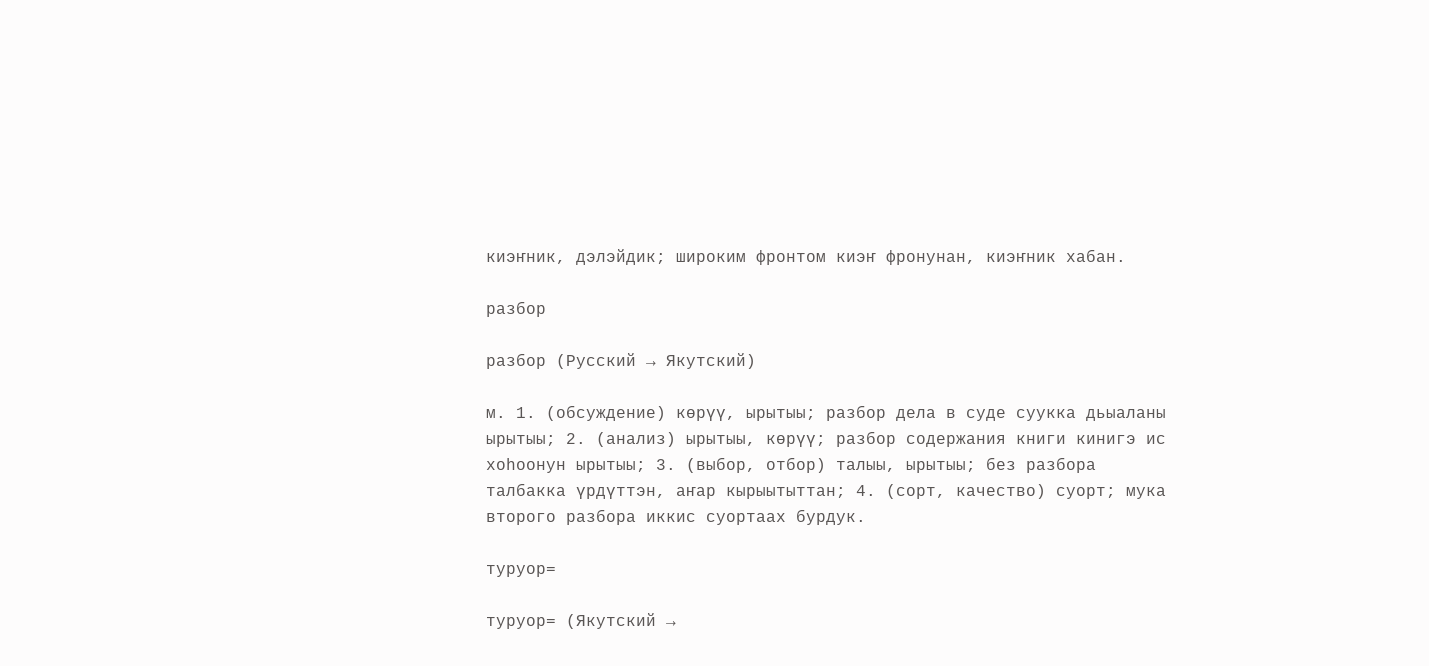киэҥник, дэлэйдик; широким фронтом киэҥ фронунан, киэҥник хабан.

разбор

разбор (Русский → Якутский)

м. 1. (обсуждение) көрүү, ырытыы; разбор дела в суде суукка дьыаланы ырытыы; 2. (анализ) ырытыы, көрүү; разбор содержания книги кинигэ ис хоһоонун ырытыы; 3. (выбор, отбор) талыы, ырытыы; без разбора талбакка үрдүттэн, аҥар кырыытыттан; 4. (сорт, качество) суорт; мука второго разбора иккис суортаах бурдук.

туруор=

туруор= (Якутский →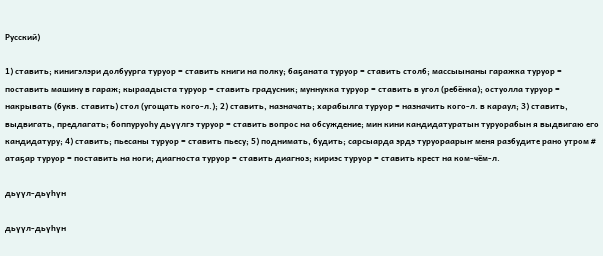Русский)

1) ставить; кинигэлэри долбуурга туруор = ставить книги на полку; баҕаната туруор = ставить столб; массыынаны гаражка туруор = поставить машину в гараж; кыраадыста туруор = ставить градусник; муннукка туруор = ставить в угол (ребёнка); остуолла туруор = накрывать (букв. ставить) стол (угощать кого-л.); 2) ставить, назначать; харабылга туруор = назначить кого-л. в караул; 3) ставить, выдвигать, предлагать; боппуруоһу дьүүлгэ туруор = ставить вопрос на обсуждение; мин кини кандидатуратын туруорабын я выдвигаю его кандидатуру; 4) ставить; пьесаны туруор = ставить пьесу; 5) поднимать, будить; сарсыарда эрдэ туруораарыҥ меня разбудите рано утром # атаҕар туруор = поставить на ноги; диагноста туруор = ставить диагноз; кириэс туруор = ставить крест на ком-чём-л.

дьүүл-дьүһүн

дьүүл-дьүһүн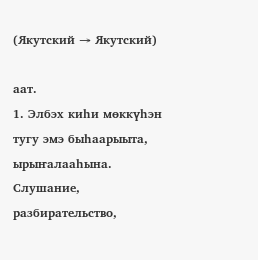(Якутский → Якутский)

аат.
1. Элбэх киһи мөккүһэн тугу эмэ быһаарыыта, ырыҥалааһына. Слушание, разбирательство,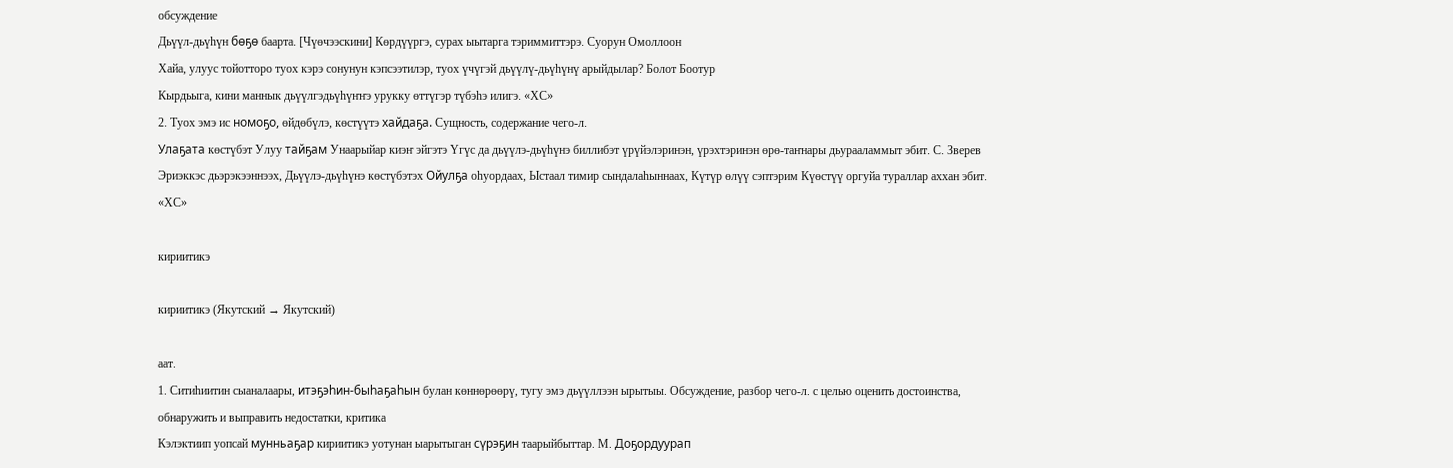обсуждение
Дьүүл-дьүһүн бөҕө баарта. [Чүөчээскини] Көрдүүргэ, сурах ыытарга тэриммиттэрэ. Суорун Омоллоон
Хайа, улуус тойотторо туох кэрэ сонунун кэпсээтилэр, туох үчүгэй дьүүлү-дьүһүнү арыйдылар? Болот Боотур
Кырдьыга, кини маннык дьүүлгэдьүһүҥҥэ урукку өттүгэр түбэһэ илигэ. «ХС»
2. Туох эмэ ис номоҕо, өйдөбүлэ, көстүүтэ хайдаҕа. Сущность, содержание чего-л.
Улаҕата көстүбэт Улуу тайҕам Унаарыйар киэҥ эйгэтэ Үгүс да дьүүлэ-дьүһүнэ биллибэт үрүйэлэринэн, үрэхтэринэн өрө-таҥнары дьурааламмыт эбит. С. Зверев
Эриэккэс дьэрэкээннээх, Дьүүлэ-дьүһүнэ көстүбэтэх Ойулҕа оһуордаах, Ыстаал тимир сындалаһыннаах, Күтүр өлүү сэптэрим Күөстүү оргуйа тураллар аххан эбит. «ХС»

кириитикэ

кириитикэ (Якутский → Якутский)

аат.
1. Ситиһиитин сыаналаары, итэҕэһин-быһаҕаһын булан көннөрөөрү, тугу эмэ дьүүллээн ырытыы. Обсуждение, разбор чего-л. с целью оценить достоинства, обнаружить и выправить недостатки, критика
Кэлэктиип уопсай мунньаҕар кириитикэ уотунан ыарытыган сүрэҕин таарыйбыттар. М. Доҕордуурап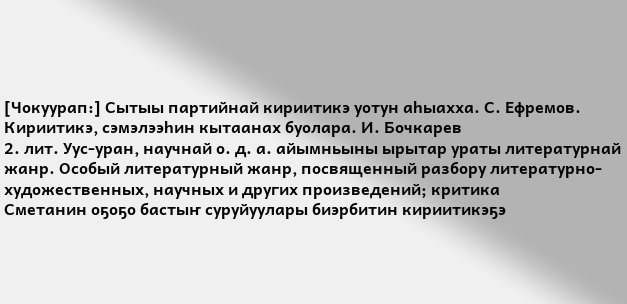[Чокуурап:] Сытыы партийнай кириитикэ уотун аһыахха. С. Ефремов. Кириитикэ, сэмэлээһин кытаанах буолара. И. Бочкарев
2. лит. Уус-уран, научнай о. д. а. айымньыны ырытар ураты литературнай жанр. Особый литературный жанр, посвященный разбору литературно-художественных, научных и других произведений; критика
Сметанин оҕоҕо бастыҥ суруйуулары биэрбитин кириитикэҕэ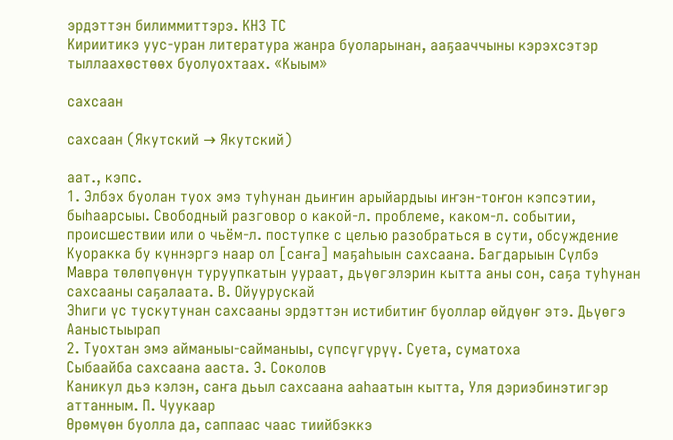эрдэттэн билиммиттэрэ. КНЗ ТС
Кириитикэ уус-уран литература жанра буоларынан, ааҕааччыны кэрэхсэтэр тыллаахөстөөх буолуохтаах. «Кыым»

сахсаан

сахсаан (Якутский → Якутский)

аат., кэпс.
1. Элбэх буолан туох эмэ туһунан дьиҥин арыйардыы иҥэн-тоҥон кэпсэтии, быһаарсыы. Свободный разговор о какой-л. проблеме, каком-л. событии, происшествии или о чьём-л. поступке с целью разобраться в сути, обсуждение
Куоракка бу күннэргэ наар ол [саҥа] маҕаһыын сахсаана. Багдарыын Сүлбэ
Мавра төлөпүөнүн туруупкатын уураат, дьүөгэлэрин кытта аны сон, саҕа туһунан сахсааны саҕалаата. В. Ойуурускай
Эһиги үс тускутунан сахсааны эрдэттэн истибитиҥ буоллар өйдүөҥ этэ. Дьүөгэ Ааныстыырап
2. Туохтан эмэ айманыы-сайманыы, сүпсүгүрүү. Суета, суматоха
Сыбаайба сахсаана ааста. Э. Соколов
Каникул дьэ кэлэн, саҥа дьыл сахсаана ааһаатын кытта, Уля дэриэбинэтигэр аттанным. П. Чуукаар
Өрөмүөн буолла да, саппаас чаас тиийбэккэ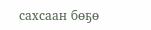сахсаан бөҕө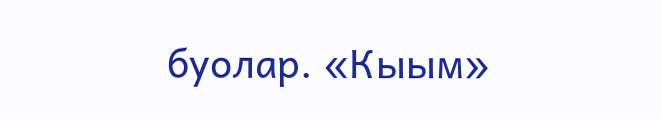буолар. «Кыым»